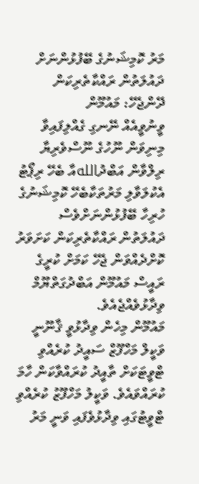މަރު ކޮމިޝަނުގެ ބޭފުޅުންނަށް ދައުލަތުން ރައްކާތެރިކަން ދޭންޖެހޭ: މައުމޫން
ވީނުވީއެއް ނޭނގި ގެއްލިފައިވާ މިނިވަން ނޫހުގެ ނޫސްވެރިޔާ ރިލްވާން އަބްދުاللهއާ ބެހޭ ރިޕޯޓު އެކުލަވާލި މަރުތަކާބެހޭ ކޮމިޝަނުގެ ހުރިހާ ބޭފުޅުންނަށްވެސް ދައުލަތުން ރައްކާތެރިކަން ކަށަވަރު ކޮށްދެއްވަން ޖެހޭ ކަމަށް ކުރީގެ  ރައީސް މައުމޫން އަބްދުގަތްޔޫމް ވިދާޅުވެއްޖެއެވެ.
މައުމޫން މިހެން ވިދާޅުވީ ޤާނޫނީ ވަކީލް މަހްފޫޒް ސައީދު ކުރެއްވި ޓްވީޓަކަށް ތާއީދު ކުރައްވާކަން ހާމަ ކުރައްވައެވެ. ވަކީލު މަހްފޫޒު ކުރެއްވި ޓްވީޓުގައި ވިދާޅުވެފައި ވަނީ މަރު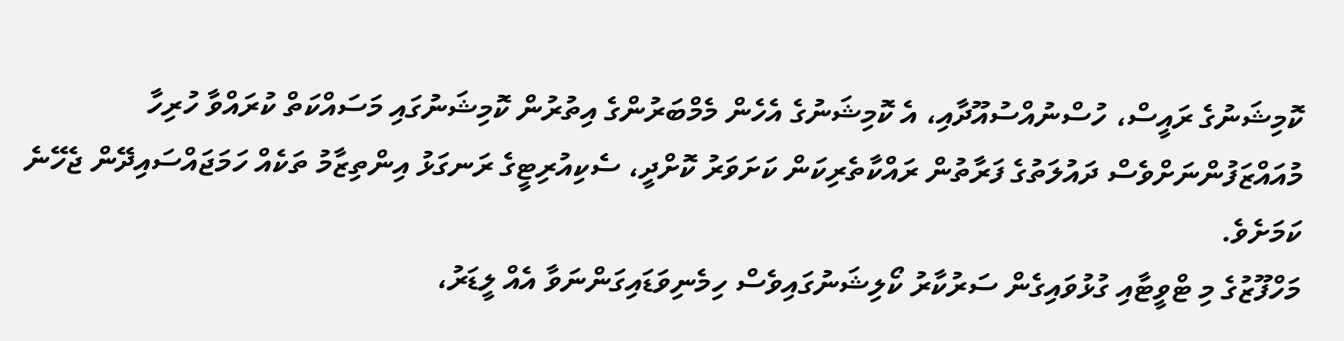ކޮމިޝަނުގެ ރައީސް، ހުސްނުއްސުއޫދާއި، އެ ކޮމިޝަނުގެ އެހެން މެމްބަރުންގެ އިތުރުން ކޮމިޝަނުގައި މަސައްކަތް ކުރައްވާ ހުރިހާ މުއައްޒަފުންނަށްވެސް ދައުލަތުގެ ފަރާތުން ރައްކާތެރިކަން ކަށަވަރު ކޮށްދީ، ސެކިއުރިޓީގެ ރަނގަޅު އިންތިޒާމު ތަކެއް ހަމަޖައްސައިދޭން ޖެހޭނެ ކަމަށެވެ.
މަހްފޫޒުގެ މި ޓްވީޓާއި ގުޅުވައިގެން ސަރުކާރު ކޯލިޝަނުގައިވެސް ހިމެނިވަޑައިގަންނަވާ އެއް ލީޑަރު،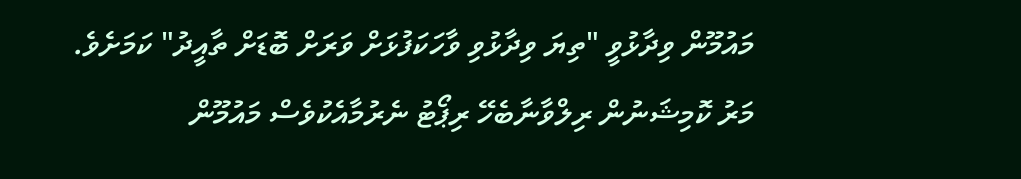މައުމޫން ވިދާޅުވީ "ތިޔަ ވިދާޅުވި ވާހަކަފުޅަށް ވަރަށް ބޮޑަށް ތާއީދު" ކަމަށެވެ. މަރު ކޮމިޝަނުން ރިލްވާނާބެހޭ ރިޕޯޓު ނެރުމާއެކުވެސް މައުމޫން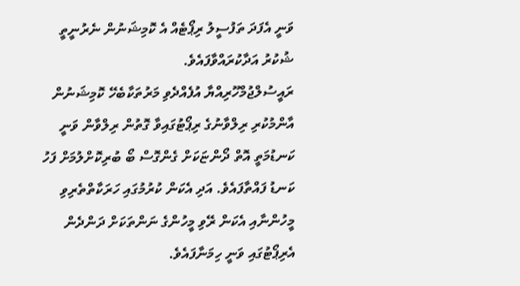ވަނީ އެފަދަ ތަފުސީލު ރިޕޯޓެއް އެ ކޮމިޝަނުން ނެރުނީތީ ޝުކުރު އަދާކުރައްވާފައެވެ.
ރައީސުލްޖުމްހޫރިއްޔާ އުފެއްދެވި މަރުތަކާބެހޭ ކޮމިޝަނުން އާންމުކުރި ރިލްވާނުގެ ރިޕޯޓުގައިވާ ގޮތުން ރިލްވާން ވަނީ ކަނޑުމަތީ އޮތް ދޯންޏަކަށް ގެންގޮސް ބޯ ބުރިކޮށްލުމަށް ފަހު ކަނޑު ފައްތާފައެވެ. އަދި އެކަން ކުރުމުގައި ހަރަކާތްތެރިވި މީހުންނާއި އެކަން ރޭވި މީހުންގެ ނަންތަކަށް ދަންދެން އެރިޕޯޓުގައި ވަނީ ހިމަނާފައެވެ.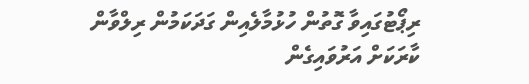ރިޕޯޓުގައިވާ ގޮތުން ހުޅުމާލެއިން ގަދަކަމުން ރިލްވާން ކާރަކަށް އަރުވައިގެން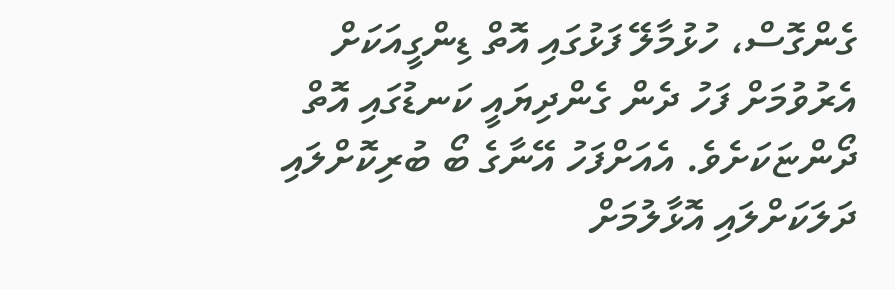ގެންގޮސް، ހުޅުމާލޭ ފަޅުގައި އޮތް ޑިންގީއަކަށް އެރުވުމަށް ފަހު ދެން ގެންދިޔައީ ކަނޑުގައި އޮތް ދޯންޏަކަށެވެ. އެއަށްފަހު އޭނާގެ ބޯ ބުރިކޮށްލައި ދަލަކަށްލައި އޮޅާލުމަށް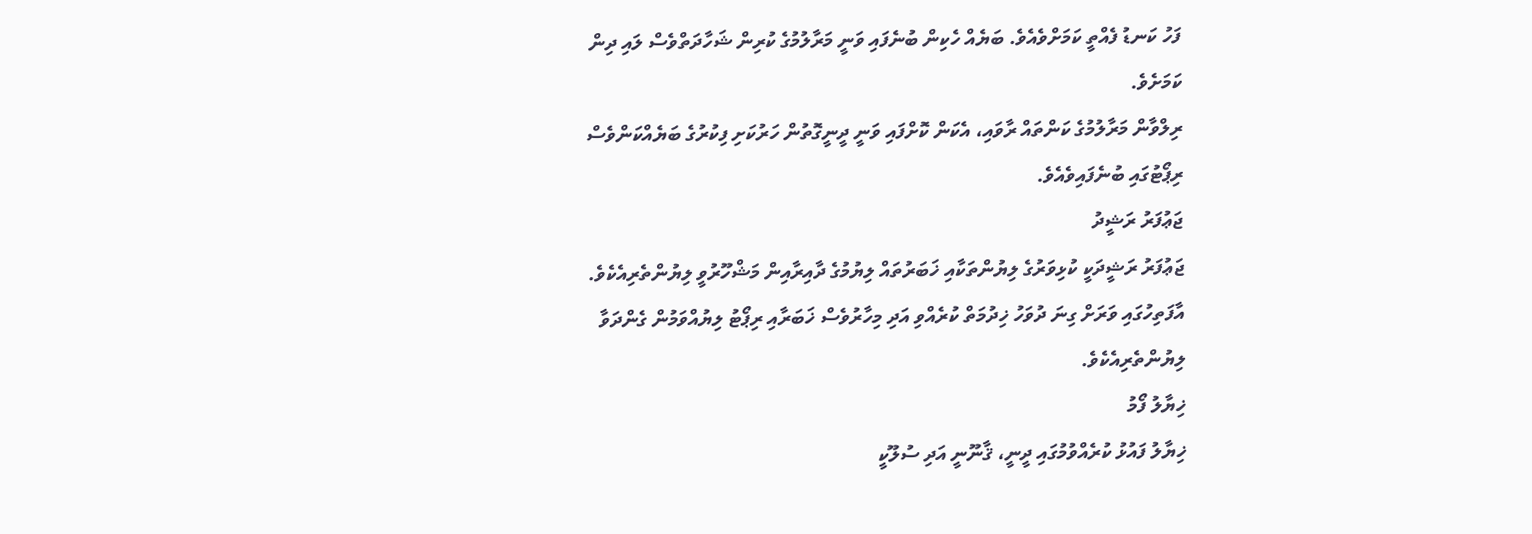ފަހު ކަނޑު ފެއްތީ ކަމަށްވެއެވެ. ބަޔެއް ހެކިން ބުނެފައި ވަނީ މަރާލުމުގެ ކުރިން ޝަހާދަތްވެސް ލައި ދިން ކަމަށެވެ.
ރިލްވާން މަރާލުމުގެ ކަންތައް ރާވައި، އެކަން ކޮށްފައި ވަނީ ދީނީގޮތުން ހަރުކަށި ފިކުރުގެ ބަޔެއްކަންވެސް ރިޕޯޓުގައި ބުނެފައިވެއެވެ.
ޖަޢުފަރު ރަޝީދު
ޖަޢުފަރު ރަޝީދަކީ ކުޅިވަރުގެ ލިޔުންތަކާއި ޚަބަރުތައް ލިޔުމުގެ ދާއިރާއިން މަޝްހޫރުވީ ލިޔުންތެރިއެކެވެ. އާފަތިހުގައި ވަރަށް ގިނަ ދުވަހު ޚިދުމަތް ކުރެއްވި އަދި މިހާރުވެސް ޚަބަރާއި ރިޕޯޓު ލިޔުއްވަމުން ގެންދަވާ ލިޔުންތެރިއެކެވެ.
ޚިޔާލު ފޯމު
ޚިޔާލު ފައުޅު ކުރެއްވުމުގައި ދީނީ، ޤާނޫނީ އަދި ސުލޫކީ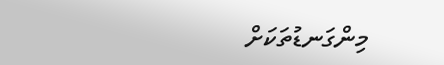މިންގަނޑުތަކަށް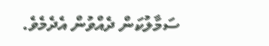ސަމާލުކަން ދެއްވުން އެދެމެވެ.